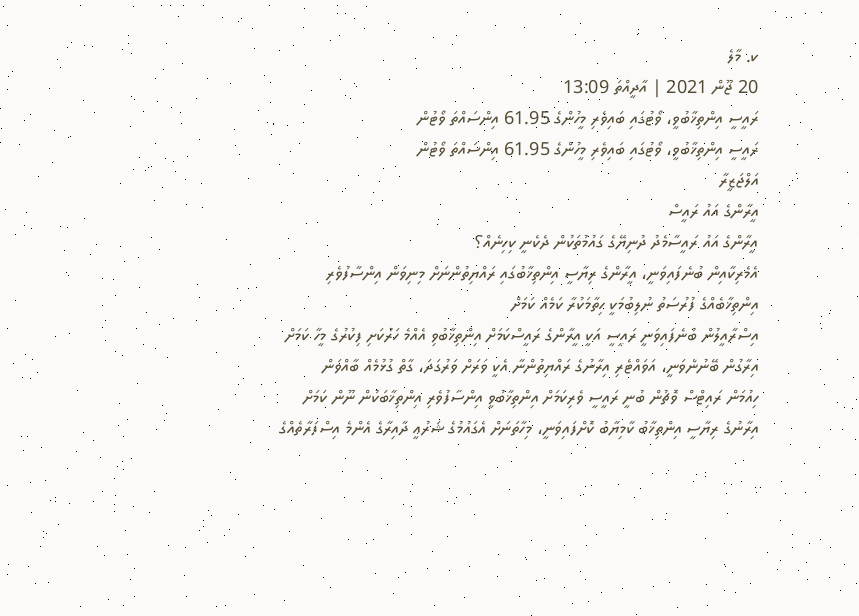ކ. މާލެ
20 ޖޫން 2021 | އާދީއްތަ 13:09
ރައީސީ އިންތިޚާބުވީ، ވޯޓުގައި ބައިވެރި މީހުންގެ 61.95 އިންސައްތަ ވޯޓުން
ރައީސީ އިންތިޚާބުވީ، ވޯޓުގައި ބައިވެރި މީހުންގެ 61.95 އިންސައްތަ ވޯޓުން
އަލްޖަޒީރާ
އީރާންގެ އައު ރައީސް
އީރާންގެ އައު ރައީސާމެދު ދުނިޔޭގެ ގައުމުތަކުން ދެކެނީ ކިހިނެއް؟
އެމެރިކާއިން ބުނެފައިވަނީ، އީރާންގެ ރިޔާސީ އިންތިޚާބުގައި ރައްޔިތުންނަށް މިނިވަން އިންސާފުވެރި އިންތިޚާބެއްގެ ފުރުސަތު ނުލިބުމަކީ ހިތާމަކުރާ ކަމެއް ކަމަށް
އިސްރާއީލުން ބުނެފައިވަނީ ރައީސީ އަކީ އީރާންގެ ރައީސްކަމަށް އިންތިޚާބުވި އެއްމެ ހަރުކަށި ފިކުރުގެ މީހާ ކަމަށް
އިރާގުން ބޭނުންވަނީ، އަވައްޓެރި އިރާނުގެ ރައްޔިތުންނާ އެކީ ވަރަށް ވަރުގަދަ، ގާތް ގުޅުމެއް ބާއްވަން
ހިއުމަން ރައިޓްސް ވޮޗުން ބުނީ ރައީސީ ވެރިކަމަށް އިންތިޚާބުވީ އިންސާފުވެރި އިންތިޚާބަކުން ނޫން ކަމަށް
އިރާނުގެ ރިޔާސީ އިންތިޚާބު ކާމިޔާބު ކޮށްފައިވަނީ، މިހާތަނަށް އެގައުމުގެ ޝަރުޢީ ދާއިރާގެ އެންމެ އިސްފަރާތެއްގެ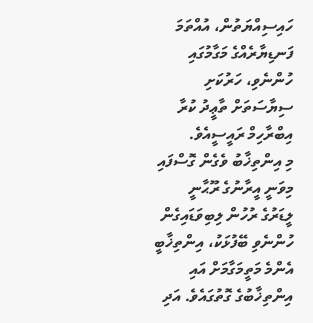ހައިސިއްޔަތުން، އުއްތަމަ ފަނޑިޔާރެއްގެ މަގާމުގައި ހުންނެވި، ހަރުކަށި ސިޔާސަތަށް ތާޢީދު ކުރާ އިބްރާހިމް ރައީސީއެވެ.
މި އިންތިޚާބު ވެގެން ގޮސްފައި މިވަނީ އީރާނުގެ ރޫޙާނީ ލީޑަރުގެ ރުހުން ލިބިވަޑައިގެން ހުންނެވި ބޭފުޅަކު، އިންތިޚާބީ އެންމެ މަތީމަގާމަށް އައި އިންތިޚާބުގެ ގޮތުގައެވެ. އަދި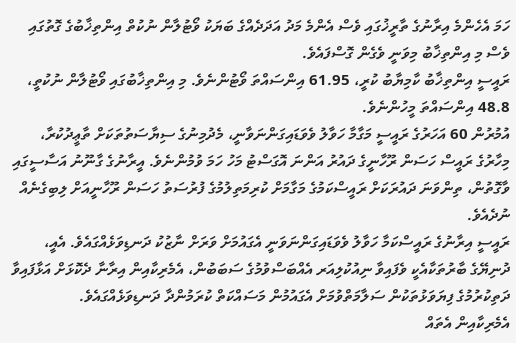ހަމަ އެހެންމެ އިރާނުގެ ތާރީޚުގައި ވެސް އެންމެ މަދު އަދަދެއްގެ ބަޔަކު ވޯޓުލާން ނުކުތް އިންތިޚާބުގެ ގޮތުގައި ވެސް މި އިންތިޚާބު މިވަނީ ވެގެން ގޮސްފައެވެ.
ރައީސީ އިންތިޚާބު ކާމިޔާބު ކުރީ، 61.95 އިންސައްތަ ވޯޓުންނެވެ. މި އިންތިޚާބުގައި ވޯޓުލާން ނުކުތީ، 48.8 އިންސައްތަ މީހުންނެވެ.
އުމުރުން 60 އަހަރުގެ ރައީސީ މަގާމާ ހަވާލު ވެވަޑައިގަންނަވާނީ، މެދުމިނުގެ ސިޔާސަތުތަކަށް ތާޢީދުކުރާ، މިހާރުގެ ރައީސް ހަސަން ރޫހާނީގެ ދައުރު އަންނަ އޮގަސްޓު މަހު ހަމަ ވުމުންނެވެ. އީރާނުގެ ގާނޫނު އަސާސީގައި ވާގޮތުން، ތިންވަނަ ދައުރަކަށް ރައީސްކަމުގެ މަގާމަށް ކުރިމަތިލުމުގެ ފުރުސަތު ހަސަން ރޫހާނީއަށް ލިބިގެނެއް ނުދެއެވެ.
ރައީސީ އިރާނުގެ ރައީސްކަމާ ހަވާލު ވެވަޑައިގަންނަވަނީ އެގައުމަށް ވަރަށް ނާޒުކު ދަނޑިވަޅެއްގައެވެ. އެއީ، ދުނިޔޭގެ ބާރުތަކާއެކީ ވެފައިވާ ނިއުކުލިއަރ އެއްބަސްވުމުގެ ސަބަބުން، އެމެރިކާއިން އިރާނާ ދެކޮޅަށް އަޅާފައިވާ ދަތިކުރުމުގެ ފިޔަވަޅުތަކުން ސަލާމަތްވުމަށް އެގައުމުން މަސައްކަތް ކުރަމުންދާ ދަނޑިވަޅެއްގައެވެ.
އެމެރިކާއިން އެތައް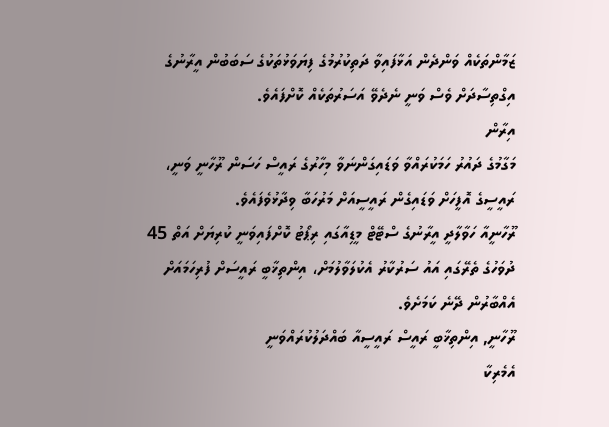ޒަމާންތަކެއް ވަންދެން އަޅާފައިވާ ދަތިކުރުމުގެ ފިޔަވަޅުތަކުގެ ސަބަބުން އީރާނުގެ އިގްތިސާދަށް ވެސް ވަނީ ނެދެވޭ އަސަރުތަކެއް ކޮށްފައެވެ.
އިރާން
މަގާމުގެ ދައުރު ހަމަކުރައްވާ ވަޑައިގަންނަވާ މިހާރުގެ ރައީސް ހަސަން ރޫހާނީ ވަނީ، ރައީސީގެ އޮފީހަށް ވަޑައިގެން ރައީސީއަށް މަރުހަބާ ވިދާޅުވެފައެވެ.
ރޫހާނީއާ ހަވާލާދީ އީރާނުގެ ސްޓޭޓް މީޑިއާގައި ރިޕޯޓު ކޮށްފައިވަނީ ކުރިޔަށް އަތް 45 ދުވަހުގެ ތެރޭގައި އައު ސަރުކާރު އެކުލަވާލުމަށް، އިންތިޚާބީ ރައީސަށް ފުރިހަމައަށް އެއްބާރުން ދޭނެ ކަމަށެވެ.
ރޫހާނީ, އިންތިޚާބީ ރައީސް ރައީސީއާ ބައްދަލުކުރައްވަނީ
އެމެރިކާ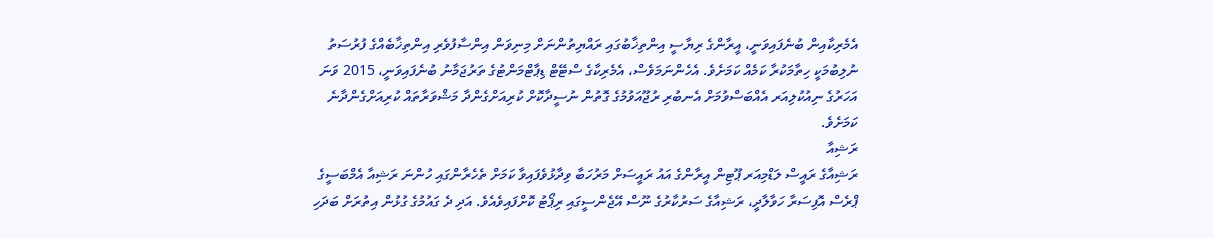އެމެރިކާއިން ބުނެފައިވަނީ، އީރާންގެ ރިޔާސީ އިންތިޚާބުގައި ރައްޔިތުންނަށް މިނިވަން އިންސާފުވެރި އިންތިޚާބެއްގެ ފުރުސަތު ނުލިބުމަކީ ހިތާމަކުރާ ކަމެއް ކަމަށެވެ. އެހެންނަމަވެސް، އެމެރިކާގެ ސްޓޭޓް ޑިޕާޓްމަންޓުގެ ތަރުޖަމާނު ބުނެފައިވަނީ، 2015 ވަނަ އަހަރުގެ ނިއުކުލިއަރ އެއްބަސްވުމަށް އެނބުރި ރުޖޫއަވުމުގެ ގޮތުން ނުސީދާކޮށް ކުރިއަށްގެންދާ މަޝްވަރާތައް ކުރިއަށްގެންދާނެ ކަމަށެވެ.
ރަޝިއާ
ރަޝިއާގެ ރައީސް ލަޑްމިއަރ ޕޫޓިން އީރާންގެ އައު ރައީސަށް މަރުހަބާ ވިދާޅުވެފައިވާ ކަމަށް ތެހެރާންގައި ހުންނަ ރަޝިއާ އެމްބަސީގެ ޕްރެސް އޮފިސަރާ ހަވާލާދީ، ރަޝިއާގެ ސަރުކާރުގެ ނޫސް އޭޖެންސީގައި ރިޕޯޓު ކޮށްފައިވެއެވެ. އަދި ދެ ގައުމުގެ ގުޅުން އިތުރަށް ބަދަހި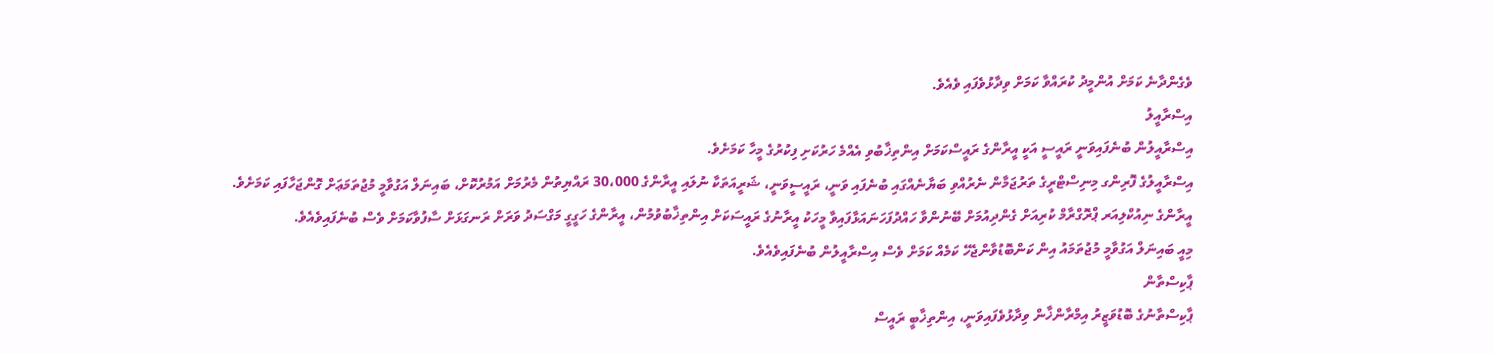ވެގެންދާނެ ކަމަށް އުންމީދު ކުރައްވާ ކަމަށް ވިދާޅުވެފައި ވެއެވެ.
އިސްރާއީލު
އިސްރާއީލުން ބުނެފައިވަނީ ރައީސީ އަކީ އީރާންގެ ރައީސްކަމަށް އިންތިޚާބުވި އެއްމެ ހަރުކަށި ފިކުރުގެ މީހާ ކަމަށެވެ.
އިސްރާއީލުގެ ފޮރިންގ މިނިސްޓްރީގެ ތަރުޖަމާން ނެރުއްވި ބަޔާނެއްގައި ބުނެފައި ވަނީ، ރައީސީވަނީ، ޝަރީއަތަކާ ނުލައި އީރާންގެ 30،000 ރައްޔިތުން މެރުމަށް އަމުރުކޮށް، ބައިނަލް އަގުވާމީ މުޖުތަމަޢަށް ގޮންޖަހާފައި ކަމަށެވެ.
އީރާންގެ ނިއުކްލިއަރ ޕްރޮގްރާމް ކުރިއަށް ގެންދިއުމަށް ބޭނުންވާ ހައްދުފަހަނައަޅާފައިވާ މީހަކު އީރާނުގެ ރައީސަކަށް އިންތިޚާބުވުމުން، އީރާންގެ ހަގީގީ މަގްސަދު ވަރަށް ރަނގަޅަށް ސާފުވާކަމަށް ވެސް ބުނެފައިވެއެވެ.
މިއީ ބައިނަލް އަގުވާމީ މުޖުތަމައު އިން ކަންބޮޑުވާންޖެހޭ ކަމެއް ކަމަށް ވެސް އިސްރާއީލުން ބުނެފައިވެއެވެ.
ޕާކިސްތާން
ޕާކިސްތާނުގެ ބޮޑުވަޒީރު އިމްރާންޚާން ވިދާޅުވެފައިވަނީ، އިންތިޚާބީ ރައީސް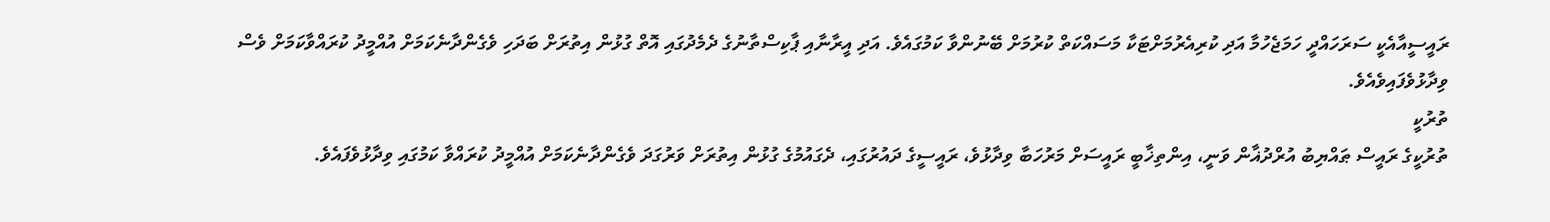ރައީސީއާއެކީ ސަރަހައްދީ ހަމަޖެހުމާ އަދި ކުރިއެރުމަށްޓަކާ މަސައްކަތް ކުރުމަށް ބޭނުންވާ ކަމުގައެވެ. އަދި އީރާނާއި ޕާކިސްތާނުގެ ދެމެދުގައި އޮތް ގުޅުން އިތުރަށް ބަދަހި ވެގެންދާނެކަމަށް އުއްމީދު ކުރައްވާކަމަށް ވެސް ވިދާޅުވެފައިވެއެވެ.
ތުރުކީ
ތުރުކީގެ ރައީސް ޠައްޔިބު އުރްދުޣާން ވަނީ، އިންތިޚާބީ ރައީސަށް މަރުހަބާ ވިދާޅުވެ، ރައީސީގެ ދައުރުގައި، ދެގައުމުގެ ގުޅުން އިތުރަށް ވަރުގަދަ ވެގެންދާނެކަމަށް އުއްމީދު ކުރައްވާ ކަމުގައި ވިދާޅުވެފައެވެ.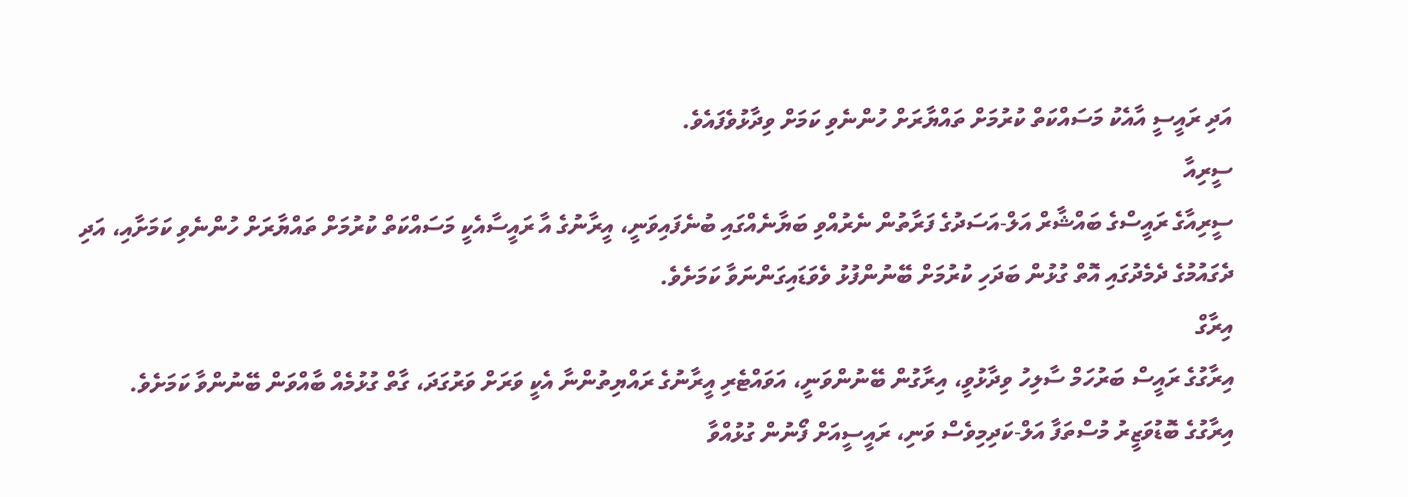އަދި ރައީސީ އާއެކު މަސައްކަތް ކުރުމަށް ތައްޔާރަށް ހުންނެވި ކަމަށް ވިދާޅުވެފައެވެ.
ސީރިއާ
ސީރިއާގެ ރައީސްގެ ބައްޝާރް އަލް-އަސަދުގެ ފަރާތުން ނެރުއްވި ބަޔާނެއްގައި ބުނެފައިވަނީ، އީރާނުގެ އާ ރައީސާއެކީ މަސައްކަތް ކުރުމަށް ތައްޔާރަށް ހުންނެވި ކަމަށާއި، އަދި ދެގައުމުގެ ދެމެދުގައި އޮތް ގުޅުން ބަދަހި ކުރުމަށް ބޭނުންފުޅު ވެވަޑައިގަންނަވާ ކަމަށެވެ.
އިރާގް
އިރާގުގެ ރައީސް ބަރުހަމް ސާލިހު ވިދާޅުވީ، އިރާގުން ބޭނުންވަނީ، އަވައްޓެރި އީރާނުގެ ރައްޔިތުންނާ އެކީ ވަރަށް ވަރުގަދަ، ގާތް ގުޅުމެއް ބާއްވަން ބޭނުންވާ ކަމަށެވެ.
އިރާގުގެ ބޮޑުވަޒީރު މުސްތަފާ އަލް-ކަދިމިވެސް ވަނި، ރައީސީއަށް ފޯނުން ގުޅުއްވާ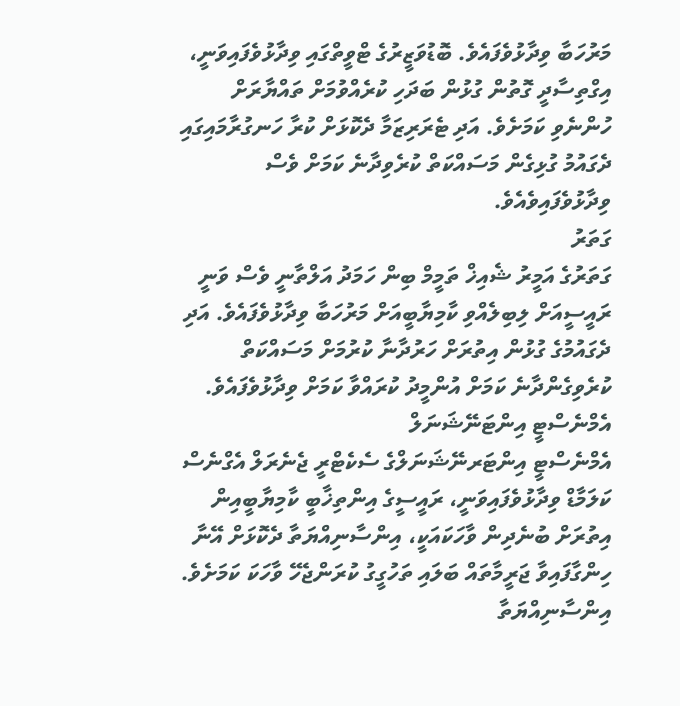މަރުހަބާ ވިދާޅުވެފައެވެ. ބޮޑުވަޒީރުގެ ޓްވީތްގައި ވިދާޅުވެފައިވަނީ، އިގްތިސާދީ ގޮތުން ގުޅުން ބަދަހި ކުރެއްވުމަށް ތައްޔާރަށް ހުންނެވި ކަމަށެވެ. އަދި ޓެރަރިޒަމާ ދެކޮޅަށް ކުރާ ހަނގުރާމައިގައި ދެގައުމު ގުޅިގެން މަސައްކަތް ކުރެވިދާނެ ކަމަށް ވެސް ވިދާޅުވެފައިވެއެވެ.
ގަތަރު
ގަތަރުގެ އަމީރު ޝެއިޚް ތަމީމް ބިން ހަމަދު އަލްތާނީ ވެސް ވަނީ ރައީސީއަށް ލިބިލެއްވި ކާމިޔާބީއަށް މަރުހަބާ ވިދާޅުވެފައެވެ. އަދި ދެގައުމުގެ ގުޅުން އިތުރަށް ހަރުދާނާ ކުރުމަށް މަސައްކަތް ކުރެވިގެންދާނެ ކަމަށް އުންމީދު ކުރައްވާ ކަމަށް ވިދާޅުވެފައެވެ.
އެމްނެސްޓީ އިންޓަނޭޝަނަލް
އެމްނެސްޓީ އިންޓަރނޭޝަނަލްގެ ސެކެޓްރީ ޖެނެރަލް އެގްނެސް ކަލަމާޑް ވިދާޅުވެފައިވަނީ، ރައީސީގެ އިންތިޚާބީ ކާމިޔާބީއިން އިތުރަށް ބުނެދިން ވާހަކައަކީ، އިންސާނިއްޔަތާ ދެކޮޅަށް އޭނާ ހިންގާފައިވާ ޖަރީމާތައް ބަލައި ތަހުގީގު ކުރަންޖެހޭ ވާހަކަ ކަމަށެވެ.
އިންސާނިއްޔަތާ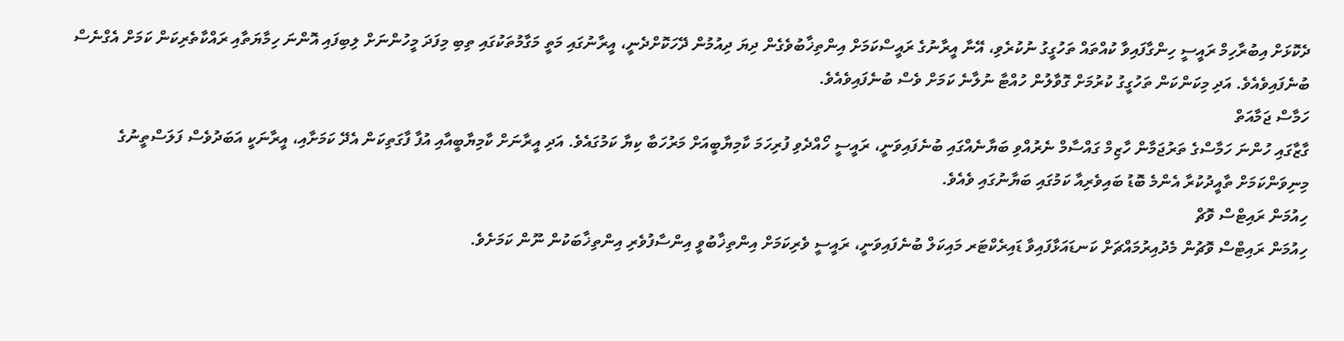ދެކޮޅަށް އިބުރާހިމް ރައީސީ ހިންގާފައިވާ ކުއްތައް ތަހުގީގު ނުކުރެވި، އޭނާ އީރާނުގެ ރައީސްކަމަށް އިންތިޚާބުވެގެން ދިޔަ ދިއުމުން ދޭހަކޮށްދެނީ، އީރާނުގައި މަތީ މަގާމުތަކުގައި ތިބި މިފަދަ މީހުންނަށް ލިބިފައި އޮންނަ ހިމާޔަތާއި ރައްކާތެރިކަން ކަމަށް އެގްނެސް ބުނެފައިވެއެވެ. އަދި މިކަންކަން ތަހުގީގު ކުރުމަށް ގޮވާލުން ހުއްޓާ ނުލާނެ ކަމަށް ވެސް ބުނެފައިވެއެވެ.
ހަމާސް ޖަމާއަތް
ގާޒާގައި ހުންނަ ހަމާސްގެ ތަރުޖަމާން ހާޒިމް ގައްސާމް ނެރުއްވި ބަޔާނެއްގައި ބުނެފައިވަނީ، ރައީސީ ހޯއްދެވި ފުރިހަމަ ކާމިޔާބީއަށް މަރުހަބާ ކިޔާ ކަމުގައެވެ. އަދި އީރާނަށް ކާމިޔާބީއާއި އުފާ ފާގަތިކަން އެދޭ ކަމަށާއި، އީރާނަކީ އަބަދުވެސް ފަލަސްތީނުގެ މިނިވަންކަމަށް ތާއީދުކުރާ އެންމެ ބޮޑު ބައިވެރިއާ ކަމުގައި ބަޔާނުގައި ވެއެވެ.
ހިއުމަން ރައިޓްސް ވޮޗް
ހިއުމަން ރައިޓްސް ވޮޗުން މެދުއިރުމައްޗަށް ކަނޑައަޅާފައިވާ ޑައިރެކްޓަރ މައިކަލް ބުނެފައިވަނީ، ރައީސީ ވެރިކަމަށް އިންތިޚާބުވީ އިންސާފުވެރި އިންތިޚާބަކުން ނޫން ކަމަށެވެ.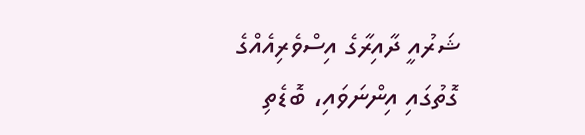ޝަރުއީ ދާއިރާގެ އިސްވެރިއެއްގެ ގޮތުގައި އިންނަވައި، ބޮޑެތި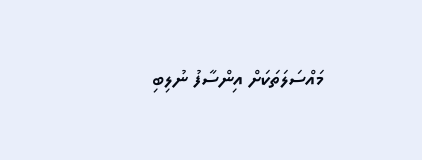މައްސަލަތަކަށް އިންސާފު ނުލިބި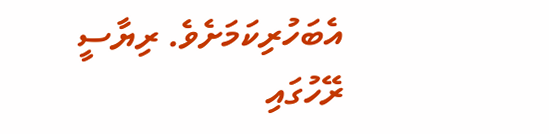އެބަހުރިކަމަށެވެ. ރިޔާސީ ރޭހުގައި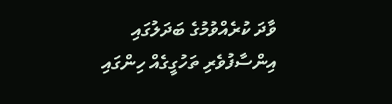ވާދަ ކުރެއްވުމުގެ ބަދަލުގައި އިންސާފުވެރި ތަހުގީގެއް ހިންގައި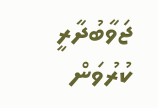ޖަވާބުދާރީ ކުރުވަން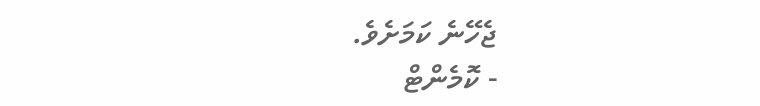ޖެހޭނެ ކަމަށެވެ.
- ކޮމެންޓް